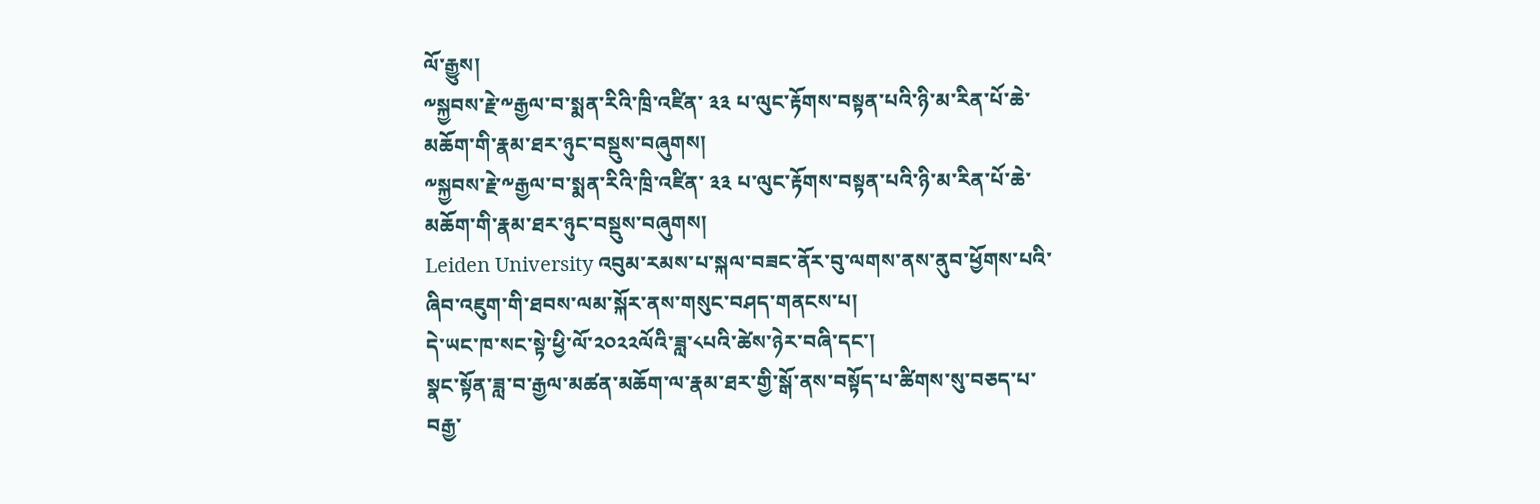ལོ་རྒྱུས།
༸སྐྱབས་རྗེ་༸རྒྱལ་བ་སྨན་རིའི་ཁྲི་འཛིན་ ༣༣ པ་ལུང་རྟོགས་བསྟན་པའི་ཉི་མ་རིན་པོ་ཆེ་མཆོག་གི་རྣམ་ཐར་ཉུང་བསྡུས་བཞུགས།
༸སྐྱབས་རྗེ་༸རྒྱལ་བ་སྨན་རིའི་ཁྲི་འཛིན་ ༣༣ པ་ལུང་རྟོགས་བསྟན་པའི་ཉི་མ་རིན་པོ་ཆེ་མཆོག་གི་རྣམ་ཐར་ཉུང་བསྡུས་བཞུགས།
Leiden University འབུམ་རམས་པ་སྐལ་བཟང་ནོར་བུ་ལགས་ནས་ནུབ་ཕྱོགས་པའི་ཞིབ་འཇུག་གི་ཐབས་ལམ་སྐོར་ནས་གསུང་བཤད་གནངས་པ།
དེ་ཡང་ཁ་སང་སྟེ་ཕྱི་ལོ་༢༠༢༢ལོའི་ཟླ་༨པའི་ཚེས་ཉེར་བཞི་དང་།
སྣང་སྟོན་ཟླ་བ་རྒྱལ་མཚན་མཆོག་ལ་རྣམ་ཐར་གྱི་སྒོ་ནས་བསྟོད་པ་ཚིགས་སུ་བཅད་པ་བརྒྱ་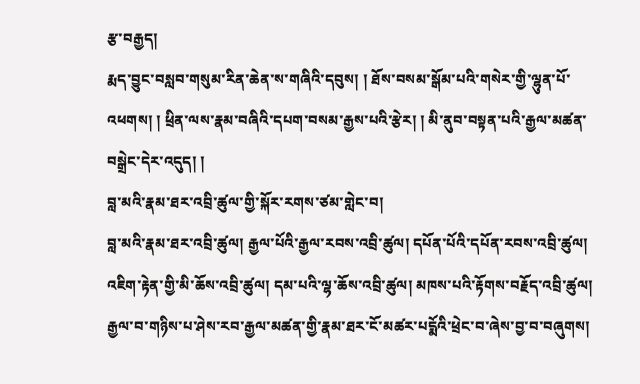རྩ་བརྒྱད།
རྨད་བྱུང་བསླབ་གསུམ་རིན་ཆེན་ས་གཞིའི་དབུས། ། ཐོས་བསམ་སྒོམ་པའི་གསེར་གྱི་ལྷུན་པོ་འཕགས། ། ཕྲིན་ལས་རྣམ་བཞིའི་དཔག་བསམ་རྒྱས་པའི་རྩེར། ། མི་ནུབ་བསྟན་པའི་རྒྱལ་མཚན་བསྒྲེང་དེར་འདུད། །
བླ་མའི་རྣམ་ཐར་འབྲི་ཚུལ་གྱི་སྐོར་རགས་ཙམ་གླེང་བ།
བླ་མའི་རྣམ་ཐར་འབྲི་ཚུལ། རྒྱལ་པོའི་རྒྱལ་རབས་འབྲི་ཚུལ། དཔོན་པོའི་དཔོན་རབས་འབྲི་ཚུལ། འཇིག་རྟེན་གྱི་མི་ཆོས་འབྲི་ཚུལ། དམ་པའི་ལྷ་ཆོས་འབྲི་ཚུལ། མཁས་པའི་རྟོགས་བརྗོད་འབྲི་ཚུལ།
རྒྱལ་བ་གཉིས་པ་ཤེས་རབ་རྒྱལ་མཚན་གྱི་རྣམ་ཐར་ངོ་མཚར་པདྨོའི་ཕྲེང་བ་ཞེས་བྱ་བ་བཞུགས།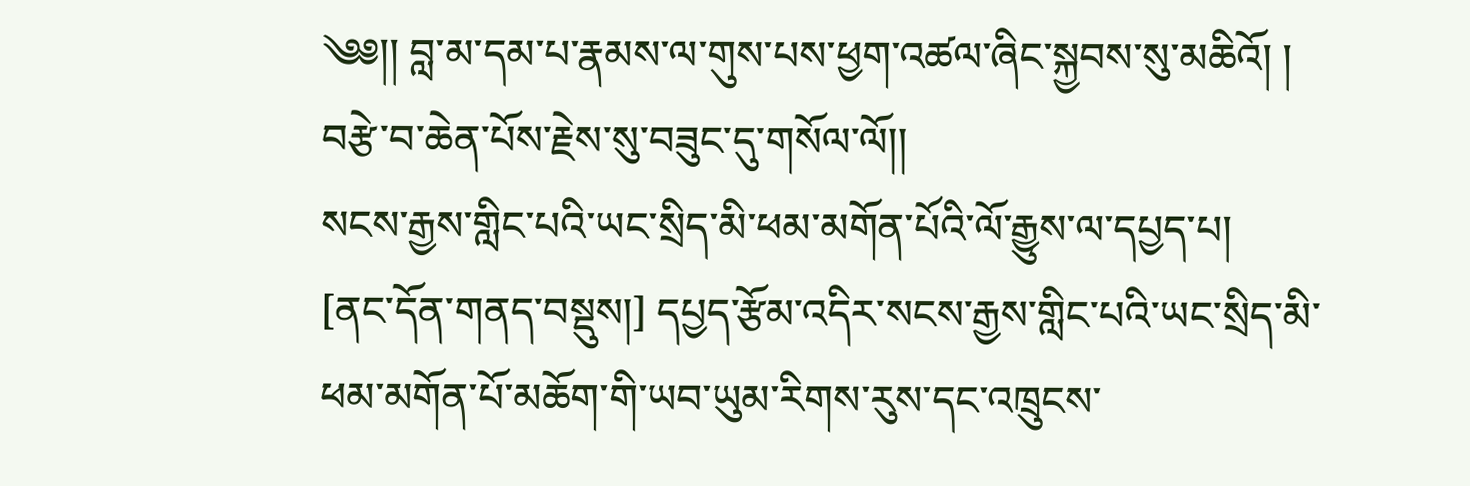༄༅།། བླ་མ་དམ་པ་རྣམས་ལ་གུས་པས་ཕྱག་འཚལ་ཞིང་སྐྱབས་སུ་མཆིའོ། ། བརྩེ་བ་ཆེན་པོས་རྗེས་སུ་བཟུང་དུ་གསོལ་ལོ།།
སངས་རྒྱས་གླིང་པའི་ཡང་སྲིད་མི་ཕམ་མགོན་པོའི་ལོ་རྒྱུས་ལ་དཔྱད་པ།
[ནང་དོན་གནད་བསྡུས།] དཔྱད་རྩོམ་འདིར་སངས་རྒྱས་གླིང་པའི་ཡང་སྲིད་མི་ཕམ་མགོན་པོ་མཆོག་གི་ཡབ་ཡུམ་རིགས་རུས་དང་འཁྲུངས་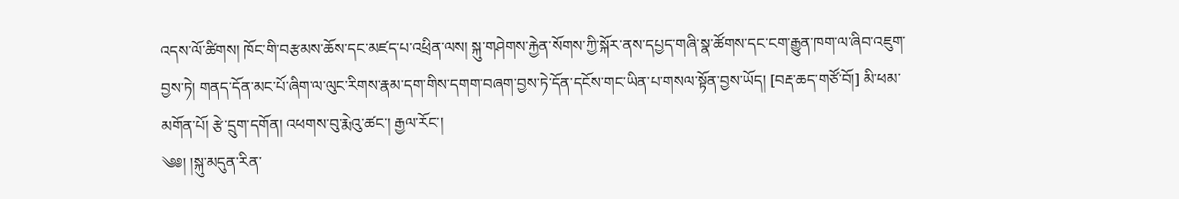འདས་ལོ་ཚིགས། ཁོང་གི་བརྩམས་ཆོས་དང་མཛད་པ་འཕྲིན་ལས། སྐུ་གཤེགས་རྐྱེན་སོགས་ཀྱི་སྐོར་ནས་དཔྱད་གཞི་སྣ་ཚོགས་དང་ངག་རྒྱུན་ཁག་ལ་ཞིབ་འཇུག་བྱས་ཏེ། གནད་དོན་མང་པོ་ཞིག་ལ་ལུང་རིགས་རྣམ་དག་གིས་དགག་བཞག་བྱས་ཏེ་དོན་དངོས་གང་ཡིན་པ་གསལ་སྟོན་བྱས་ཡོད། [བརྡ་ཆད་གཙོ་བོ།] མི་ཕམ་མགོན་པོ། རྩེ་དྲུག་དགོན། འཕགས་བུ་རྨེའུ་ཚང་། རྒྱལ་རོང་།
༄༅། །སྐུ་མདུན་རིན་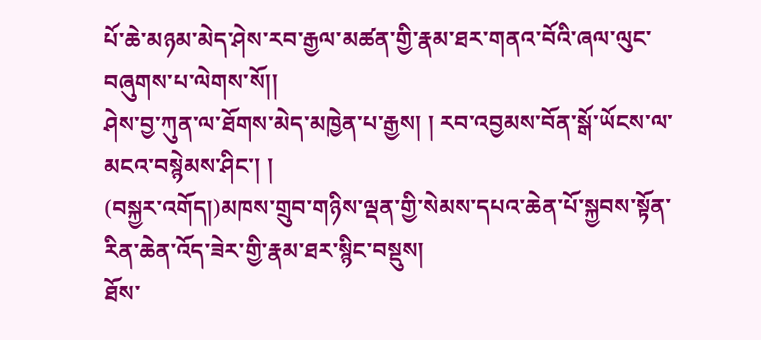པོ་ཆེ་མཉམ་མེད་ཤེས་རབ་རྒྱལ་མཚན་གྱི་རྣམ་ཐར་གནའ་བོའི་ཞལ་ལུང་བཞུགས་པ་ལེགས་སོ།།
ཤེས་བྱ་ཀུན་ལ་ཐོགས་མེད་མཁྱེན་པ་རྒྱས། ། རབ་འབྱམས་བོན་སྒོ་ཡོངས་ལ་མངའ་བསྙེམས་ཤིང་། །
(བསྐྱར་འགོད།)མཁས་གྲུབ་གཉིས་ལྡན་གྱི་སེམས་དཔའ་ཆེན་པོ་སྐྱབས་སྟོན་རིན་ཆེན་འོད་ཟེར་གྱི་རྣམ་ཐར་སྙིང་བསྡུས།
ཐོས་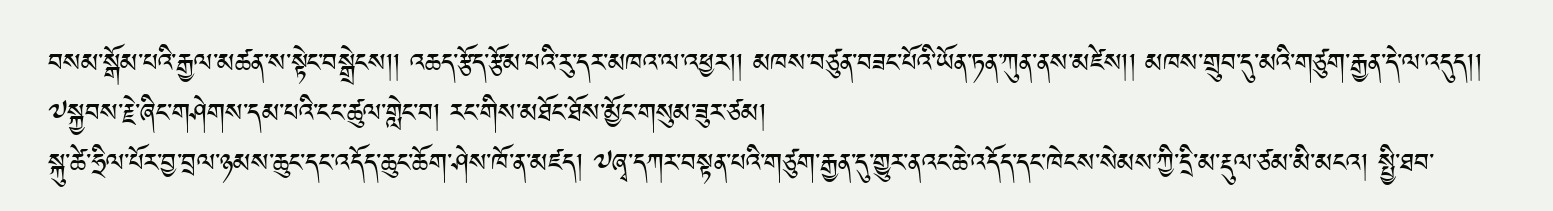བསམ་སྒོམ་པའི་རྒྱལ་མཚན་ས་སྟེང་བསྒྲེངས།། འཆད་རྩོད་རྩོམ་པའི་རུ་དར་མཁའ་ལ་འཕྱར།། མཁས་བཙུན་བཟང་པོའི་ཡོན་ཏན་ཀུན་ནས་མཛེས།། མཁས་གྲུབ་དུ་མའི་གཙུག་རྒྱན་དེ་ལ་འདུད།།
༧སྐྱབས་རྗེ་ཞིང་གཤེགས་དམ་པའི་ངང་ཚུལ་གླེང་བ། རང་གིས་མཐོང་ཐོས་མྱོང་གསུམ་ཟུར་ཙམ།
སྐུ་ཚེ་ཧྲིལ་པོར་བྱ་བྲལ་ཉམས་ཆུང་དང་འདོད་ཆུང་ཆོག་ཤེས་ཁོ་ན་མཛད། ༧ཞྭ་དཀར་བསྟན་པའི་གཙུག་རྒྱན་དུ་གྱུར་ནའང་ཆེ་འདོད་དང་ཁེངས་སེམས་ཀྱི་དྲི་མ་རྡུལ་ཙམ་མི་མངའ། སྤྱི་ཐབ་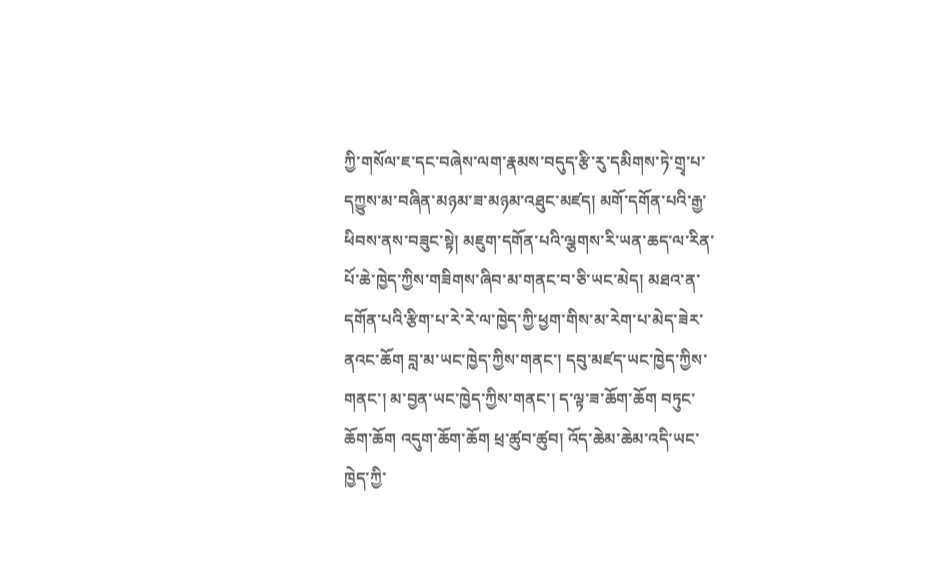ཀྱི་གསོལ་ཇ་དང་བཞེས་ལག་རྣམས་བདུད་རྩི་རུ་དམིགས་ཏེ་གྲྭ་པ་དཀྱུས་མ་བཞིན་མཉམ་ཟ་མཉམ་འཐུང་མཛད། མགོ་དགོན་པའི་རྒྱ་ཕིབས་ནས་བཟུང་སྟེ། མཇུག་དགོན་པའི་ལྕགས་རི་ཡན་ཆད་ལ་རིན་པོ་ཆེ་ཁྱེད་ཀྱིས་གཟིགས་ཞིབ་མ་གནང་བ་ཅི་ཡང་མེད། མཐའ་ན་དགོན་པའི་རྩིག་པ་རེ་རེ་ལ་ཁྱེད་ཀྱི་ཕྱག་གིས་མ་རེག་པ་མེད་ཟེར་ནའང་ཆོག བླ་མ་ཡང་ཁྱེད་ཀྱིས་གནང་། དབུ་མཛད་ཡང་ཁྱེད་ཀྱིས་གནང་། མ་བྱན་ཡང་ཁྱེད་ཀྱིས་གནང་། ད་ལྟ་ཟ་ཆོག་ཆོག བཏུང་ཆོག་ཆོག འདུག་ཆོག་ཆོག ཕྲ་ཚུབ་ཚུབ། འོད་ཆེམ་ཆེམ་འདི་ཡང་ཁྱེད་ཀྱི་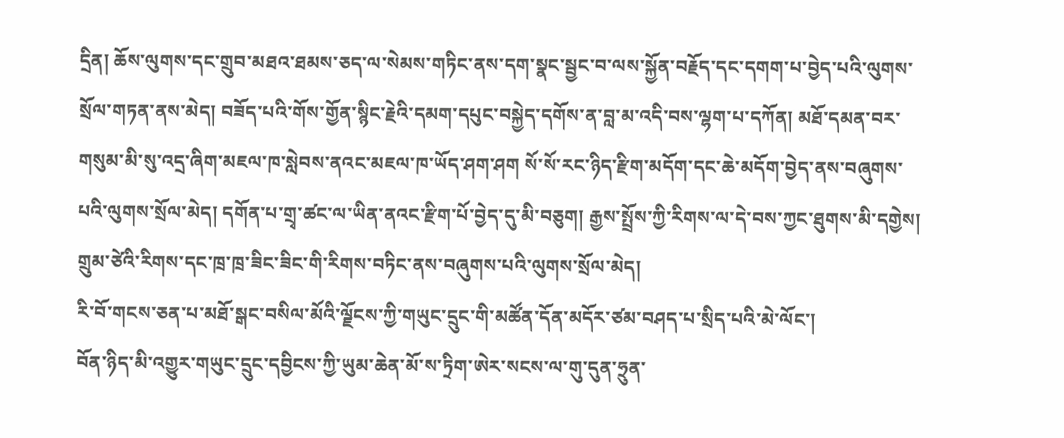དྲིན། ཆོས་ལུགས་དང་གྲུབ་མཐའ་ཐམས་ཅད་ལ་སེམས་གཏིང་ནས་དག་སྣང་སྦྱང་བ་ལས་སྐྱོན་བརྗོད་དང་དགག་པ་བྱེད་པའི་ལུགས་སྲོལ་གཏན་ནས་མེད། བཟོད་པའི་གོས་གྱོན་སྙིང་རྗེའི་དམག་དཔུང་བསྐྱེད་དགོས་ན་བླ་མ་འདི་བས་ལྷག་པ་དཀོན། མཐོ་དམན་བར་གསུམ་མི་སུ་འདྲ་ཞིག་མཇལ་ཁ་སླེབས་ནའང་མཇལ་ཁ་ཡོད་ཤག་ཤག སོ་སོ་རང་ཉིད་རྫིག་མདོག་དང་ཆེ་མདོག་བྱེད་ནས་བཞུགས་པའི་ལུགས་སྲོལ་མེད། དགོན་པ་གྲྭ་ཚང་ལ་ཡིན་ནའང་རྫིག་པོ་བྱེད་དུ་མི་བཅུག། རྒྱས་སྤྲོས་ཀྱི་རིགས་ལ་དེ་བས་ཀྱང་ཐུགས་མི་དགྱེས། གྲུམ་ཙེའི་རིགས་དང་ཁྲ་ཁྲ་ཟིང་ཟིང་གི་རིགས་བཏིང་ནས་བཞུགས་པའི་ལུགས་སྲོལ་མེད།
རི་བོ་གངས་ཅན་པ་མཐོ་སྒང་བསིལ་མོའི་ལྗོངས་ཀྱི་གཡུང་དྲུང་གི་མཚོན་དོན་མདོར་ཙམ་བཤད་པ་སྲིད་པའི་མེ་ལོང་།
བོན་ཉིད་མི་འགྱུར་གཡུང་དྲུང་དབྱིངས་ཀྱི་ཡུམ་ཆེན་མོ་ས་ཏྲིག་ཨེར་སངས་ལ་གུ་དུན་ཧྲུན་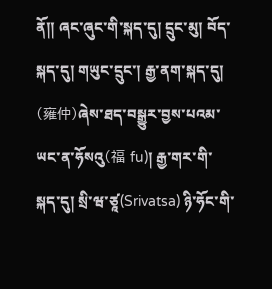ནོ།། ཞང་ཞུང་གི་སྐད་དུ། དྲུང་མུ། བོད་སྐད་དུ། གཡུང་དྲུང་། རྒྱ་ནག་སྐད་དུ། (雍仲)ཞེས་ཐད་བསྒྱུར་བྱས་པའམ་ཡང་ན་ཧོསའུ(福 fu)། རྒྱ་གར་གི་སྐད་དུ། སྲི་ཝ་ཙཱ(Srivatsa) ཉི་ཧོང་གི་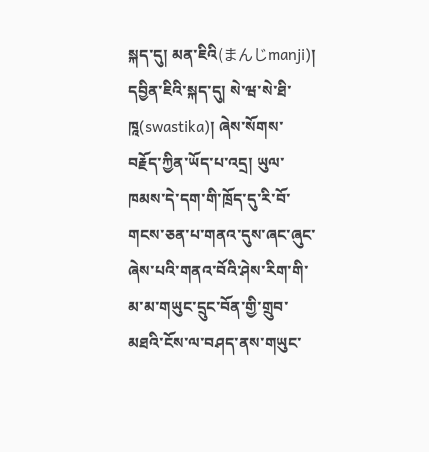སྐད་དུ། མན་ཇིའི(まんじmanji)། དབྱིན་ཇིའི་སྐད་དུ། སེ་ཝ་སེ་ཐི་ཁཱ(swastika)། ཞེས་སོགས་བརྗོད་ཀྱིན་ཡོད་པ་འདྲ། ཡུལ་ཁམས་དེ་དག་གི་ཁྲོད་དུ་རི་བོ་གངས་ཅན་པ་གནའ་དུས་ཞང་ཞུང་ཞེས་པའི་གནའ་བོའི་ཤེས་རིག་གི་མ་མ་གཡུང་དྲུང་བོན་གྱི་གྲུབ་མཐའི་ངོས་ལ་བཤད་ནས་གཡུང་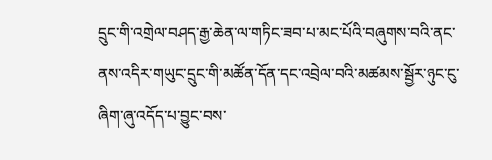དྲུང་གི་འགྲེལ་བཤད་རྒྱ་ཆེན་ལ་གཏིང་ཟབ་པ་མང་པོའི་བཞུགས་བའི་ནང་ནས་འདིར་གཡུང་དྲུང་གི་མཚོན་དོན་དང་འབྲེལ་བའི་མཚམས་སྦྱོར་ཉུང་ངུ་ཞིག་ཞུ་འདོད་པ་བྱུང་བས་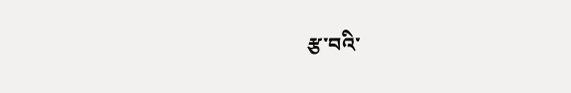རྩ་བའི་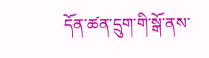དོན་ཚན་དྲུག་གི་སྒོ་ནས་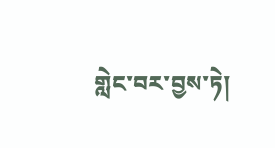གླེང་བར་བྱས་ཏེ།